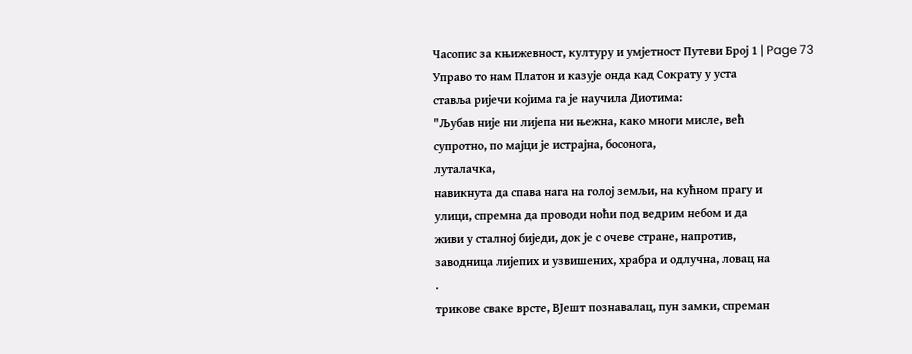Часопис за књижевност, културу и умјетност Путеви Број 1 | Page 73
Управо то нам Платон и казује онда кад Сократу у уста
ставља ријечи којима га је научила Диотима:
"Љубав није ни лијепа ни њежна, како многи мисле, већ
супротно, по мајци је истрајна, босонога,
луталачка,
навикнута да спава нага на голој земљи, на кућном прагу и
улици, спремна да проводи ноћи под ведрим небом и да
живи у сталној биједи, док је с очеве стране, напротив,
заводница лијепих и узвишених, храбра и одлучна, ловац на
.
трикове сваке врсте, ВЈешт познавалац, пун замки, спреман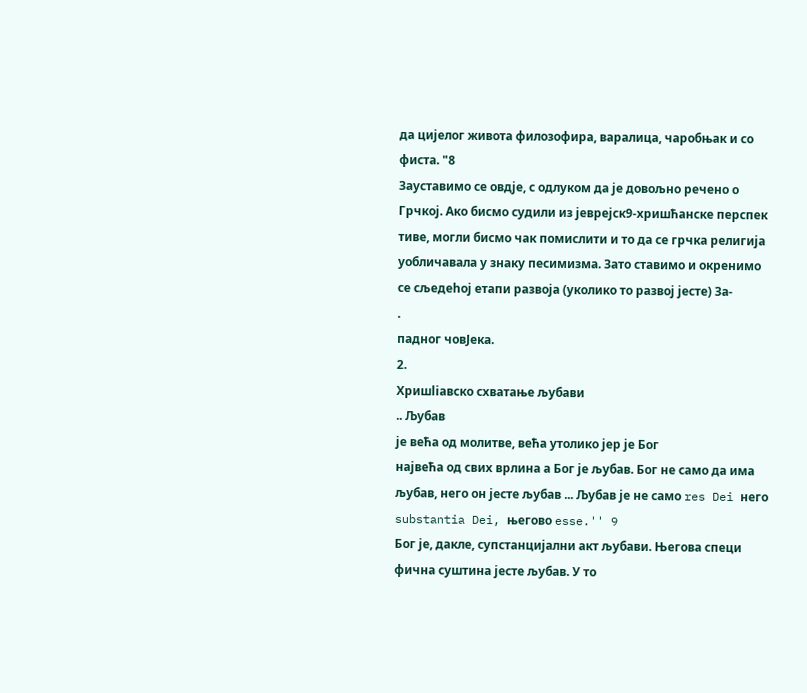да цијелог живота филозофира, варалица, чаробњак и со
фиста. "8
Зауставимо се овдје, с одлуком да је довољно речено о
Грчкој. Ако бисмо судили из јеврејск9-хришћанске перспек
тиве, могли бисмо чак помислити и то да се грчка религија
уобличавала у знаку песимизма. Зато ставимо и окренимо
се сљедеhој етапи развоја (уколико то развој јесте) За-
.
падног човЈека.
2.
Хришliавско схватање љубави
.. Љубав
је већа од молитве, већа утолико јер је Бог
највећа од свих врлина а Бог је љубав. Бог не само да има
љубав, него он јесте љубав ... Љубав је не само res Dei него
substantia Dei, његово esse.'' 9
Бог је, дакле, супстанцијални акт љубави. Његова специ
фична суштина јесте љубав. У то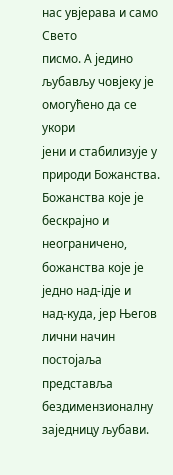нас увјерава и само Свето
писмо. А једино љубављу човјеку је омогућено да се укори
јени и стабилизује у природи Божанства. Божанства које је
бескрајно и неограничено, божанства које је једно над-iдје и
над-куда, јер Његов лични начин постојаља представља
бездимензионалну заједницу љубави.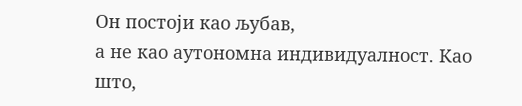Он постоји као љубав,
а не као аутономна индивидуалност. Као што,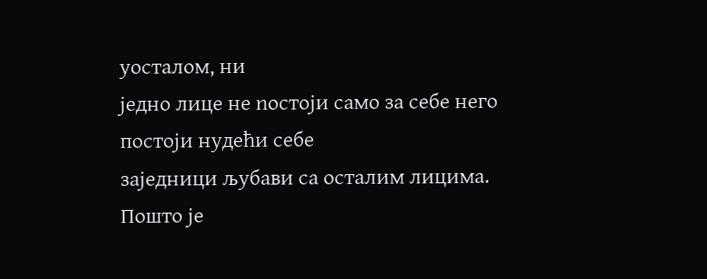уосталом, ни
једно лице не nостоји само за себе него постоји нудећи себе
заједници љубави са осталим лицима. Пошто је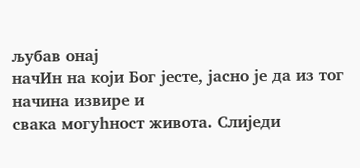љубав онај
начИн на који Бог јесте, јасно је да из тог начина извире и
свака могуhност живота. Слиједи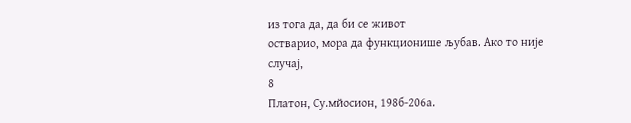из тога да, да би се живот
остварио, мора да функционише љубав. Ако то није случај,
8
Платон, Су.мйосион, 198б-206а.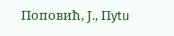Поповић, Ј., Пytu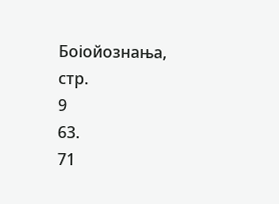Боiойознања, стр.
9
63.
71